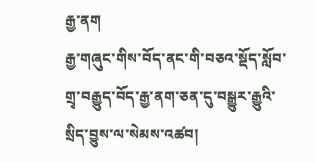རྒྱ་ནག
རྒྱ་གཞུང་གིས་བོད་ནང་གི་བཅའ་སྡོད་སློབ་གྲྭ་བརྒྱུད་བོད་རྒྱ་ནག་ཅན་དུ་བསྒྱུར་རྒྱུའི་སྲིད་བྱུས་ལ་སེམས་འཚབ།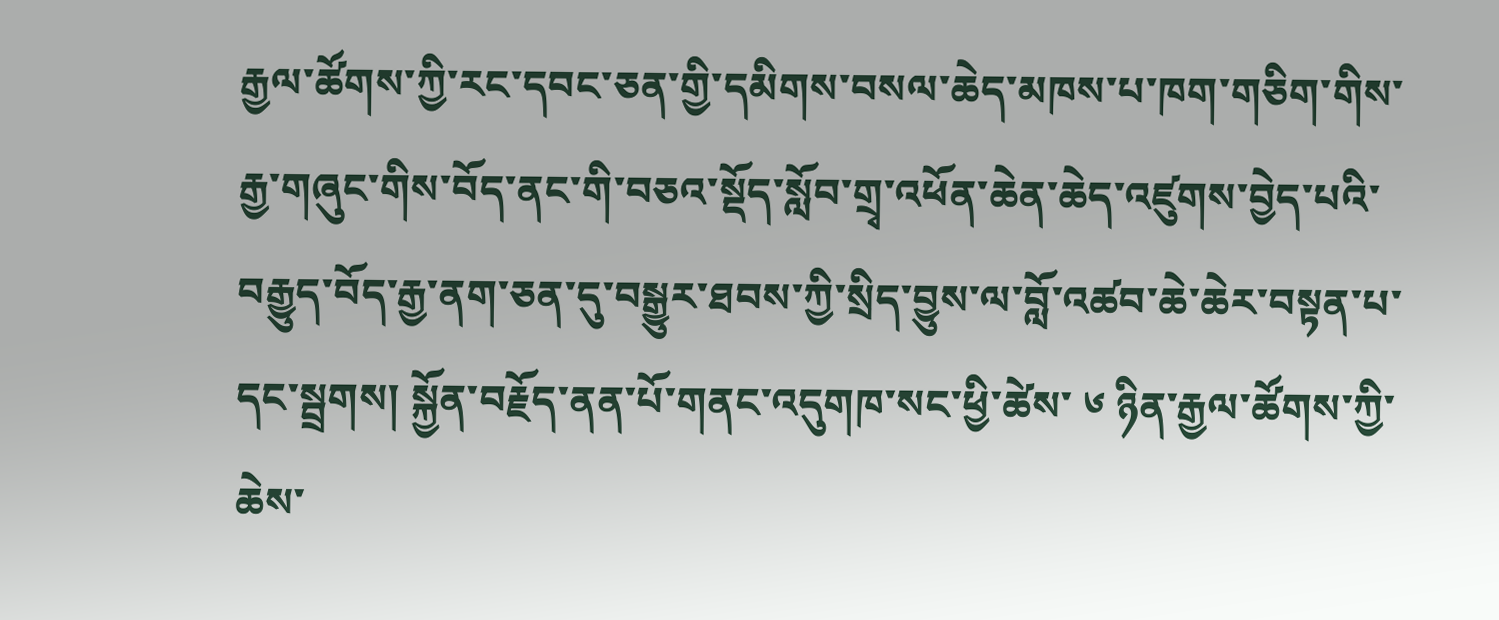རྒྱལ་ཚོགས་ཀྱི་རང་དབང་ཅན་གྱི་དམིགས་བསལ་ཆེད་མཁས་པ་ཁག་གཅིག་གིས་རྒྱ་གཞུང་གིས་བོད་ནང་གི་བཅའ་སྡོད་སློབ་གྲྭ་འཕོན་ཆེན་ཆེད་འཛུགས་བྱེད་པའི་བརྒྱུད་བོད་རྒྱ་ནག་ཅན་དུ་བསྒྱུར་ཐབས་ཀྱི་སྲིད་བྱུས་ལ་བློ་འཚབ་ཆེ་ཆེར་བསྟན་པ་དང་སྦྲགས། སྐྱོན་བརྗོད་ནན་པོ་གནང་འདུགཁ་སང་ཕྱི་ཚེས་ ༦ ཉིན་རྒྱལ་ཚོགས་ཀྱི་ཆེས་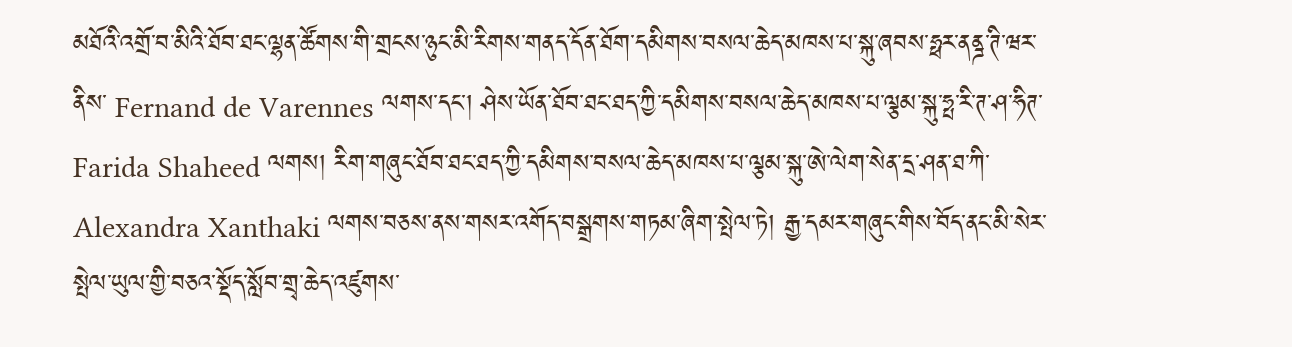མཐོའི་འགྲོ་བ་མིའི་ཐོབ་ཐང་ལྷན་ཚོགས་གི་གྲངས་ཉུང་མི་རིགས་གནད་དོན་ཐོག་དམིགས་བསལ་ཆེད་མཁས་པ་སྐུ་ཞབས་ཧྥར་ནནྜ་ཊི་ཝར་ནིས་ Fernand de Varennes ལགས་དང་། ཤེས་ཡོན་ཐོབ་ཐང་ཐད་ཀྱི་དམིགས་བསལ་ཆེད་མཁས་པ་ལྕམ་སྐུ་ཧྤ་རི་ཊ་ཤ་ཧིཊ་ Farida Shaheed ལགས། རིག་གཞུང་ཐོབ་ཐང་ཐད་ཀྱི་དམིགས་བསལ་ཆེད་མཁས་པ་ལྕམ་སྐུ་ཨེ་ལེག་སེན་དྲ་ཤན་ཐ་ཀི་ Alexandra Xanthaki ལགས་བཅས་ནས་གསར་འགོད་བསྒྲགས་གཏམ་ཞིག་སྤེལ་ཏེ། རྒྱ་དམར་གཞུང་གིས་བོད་ནང་མི་སེར་སྤེལ་ཡུལ་གྱི་བཅའ་སྡོད་སློབ་གྲྭ་ཆེད་འཛུགས་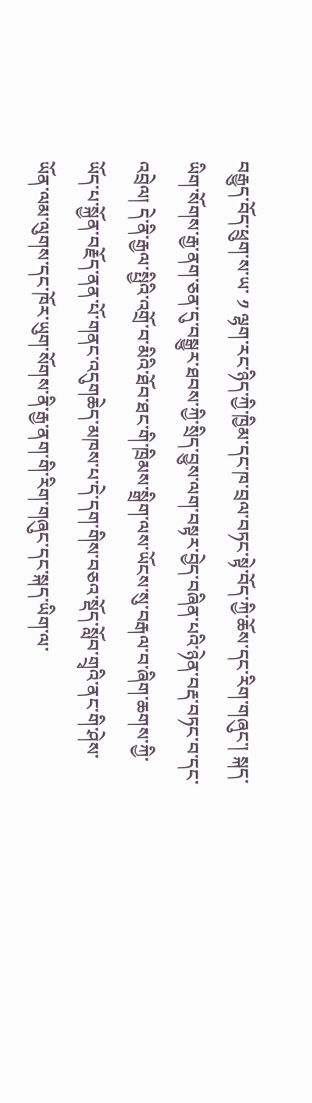བརྒྱུད་བོད་ཕྲུག་ས་ཡ་ ༡ ལྷག་རང་ཉིད་ཀྱི་ཁྱིམ་དང་ཁ་བྲལ་བཏང་སྟེ་བོད་ཀྱི་ཆོས་དང་རིག་གཞུང་། སྐད་ཡིག་སོགས་རྒྱ་ནག་ཅན་དུ་བསྒྱུར་ཐབས་ཀྱི་སྲིད་བྱུས་ལག་བསྟར་བྱེད་བཞིན་པའི་ཉེན་བརྡ་བཏང་བ་དང་འབྲེལ། དེ་ནི་རྒྱལ་སྤྱིའི་འགྲོ་བ་མིའི་ཐོབ་ཐང་གི་ཁྲིམས་སྒྲིག་ལས་ཡོངས་སུ་བརྒལ་བ་ཞིག་ཆགས་ཀྱི་ཡོད་པ་སྐྱོན་བརྗོད་ནན་པོ་གནང་འདུགཆེད་མཁས་པ་དེ་དག་གིས་བཅའ་སྡོད་སློབ་གྲྭའི་ནང་གི་ཤེས་ཡོན་ལམ་ལུགས་དང་ཁོར་ཡུག་སོགས་ནི་རྒྱ་ནག་གི་རིག་གཞུང་དང་སྐད་ཡིག་ལ་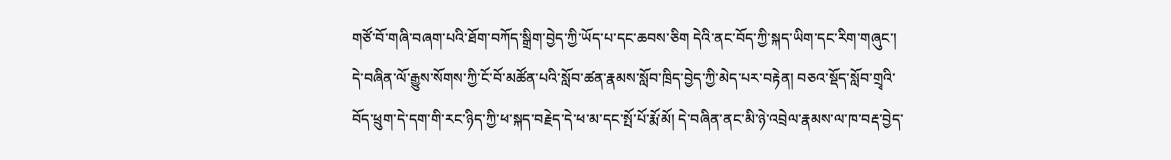གཙོ་བོ་གཞི་བཞག་པའི་ཐོག་བཀོད་སྒྲིག་བྱེད་ཀྱི་ཡོད་པ་དང་ཆབས་ཅིག དེའི་ནང་བོད་ཀྱི་སྐད་ཡིག་དང་རིག་གཞུང་། དེ་བཞིན་ལོ་རྒྱུས་སོགས་ཀྱི་ངོ་བོ་མཚོན་པའི་སློབ་ཚན་རྣམས་སློབ་ཁྲིད་བྱེད་ཀྱི་མེད་པར་བརྟེན། བཅའ་སྡོད་སློབ་གྲྭའི་བོད་ཕྲུག་དེ་དག་གི་རང་ཉིད་ཀྱི་ཕ་སྐད་བརྗེད་དེ་ཕ་མ་དང་སྤོ་པོ་རྨོ་མོ། དེ་བཞིན་ནང་མི་ཉེ་འབྲེལ་རྣམས་ལ་ཁ་བརྡ་བྱེད་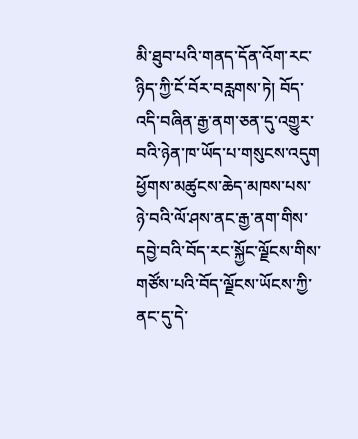མི་ཐུབ་པའི་གནད་དོན་འོག་རང་ཉིད་ཀྱི་ངོ་བོར་བརླགས་ཏེ། བོད་འདི་བཞིན་རྒྱ་ནག་ཅན་དུ་འགྱུར་བའི་ཉེན་ཁ་ཡོད་པ་གསུངས་འདུག ཕྱོགས་མཚུངས་ཆེད་མཁས་པས་ཉེ་བའི་ལོ་ཤས་ནང་རྒྱ་ནག་གིས་དབྱེ་བའི་བོད་རང་སྐྱོང་ལྗོངས་གིས་གཙོས་པའི་བོད་ལྗོངས་ཡོངས་ཀྱི་ནང་དུ་དེ་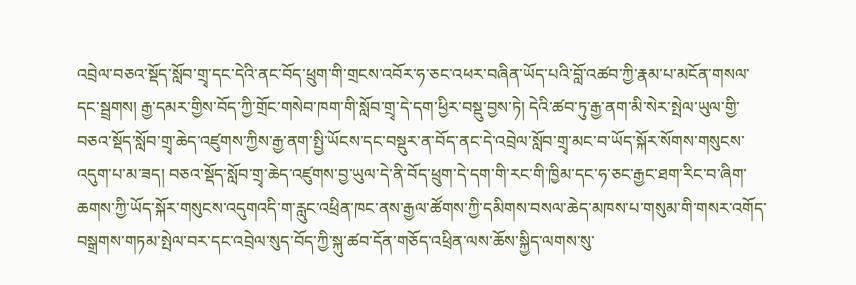འབྲེལ་བཅའ་སྡོད་སློབ་གྲྭ་དང་དེའི་ནང་བོད་ཕྲུག་གི་གྲངས་འབོར་ཧ་ཅང་འཕར་བཞིན་ཡོད་པའི་བློ་འཚབ་ཀྱི་རྣམ་པ་མངོན་གསལ་དང་སྦྲགས། རྒྱ་དམར་གྱིས་བོད་ཀྱི་གྲོང་གསེབ་ཁག་གི་སློབ་གྲྭ་དེ་དག་ཕྱིར་བསྡུ་བྱས་ཏེ། དེའི་ཚབ་ཏུ་རྒྱ་ནག་མི་སེར་སྤེལ་ཡུལ་གྱི་བཅའ་སྡོད་སློབ་གྲྭ་ཆེད་འཛུགས་ཀྱིས་རྒྱ་ནག་སྤྱི་ཡོངས་དང་བསྡུར་ན་བོད་ནང་དེ་འབྲེལ་སློབ་གྲྭ་མང་བ་ཡོད་སྐོར་སོགས་གསུངས་འདུག་པ་མ་ཟད། བཅའ་སྡོད་སློབ་གྲྭ་ཆེད་འཛུགས་བྱ་ཡུལ་དེ་ནི་བོད་ཕྲུག་དེ་དག་གི་རང་གི་ཁྱིམ་དང་ཧ་ཅང་རྒྱང་ཐག་རིང་བ་ཞིག་ཆགས་ཀྱི་ཡོད་སྐོར་གསུངས་འདུགའདི་ག་རླུང་འཕྲིན་ཁང་ནས་རྒྱལ་ཚོགས་ཀྱི་དམིགས་བསལ་ཆེད་མཁས་པ་གསུམ་གི་གསར་འགོད་བསྒྲགས་གཏམ་སྤེལ་བར་དང་འབྲེལ་སུད་བོད་ཀྱི་སྐུ་ཚབ་དོན་གཅོད་འཕྲིན་ལས་ཆོས་སྐྱིད་ལགས་སུ་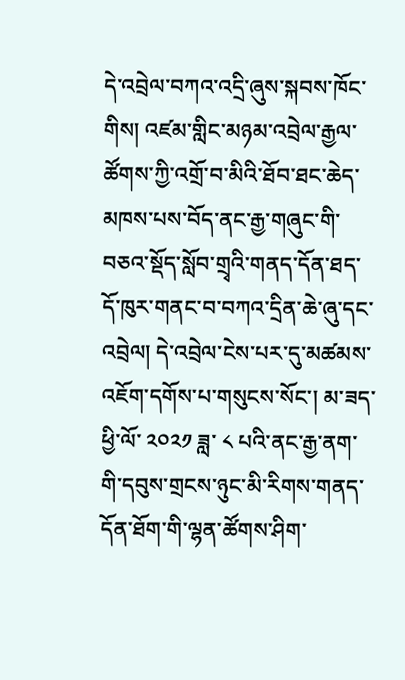དེ་འབྲེལ་བཀའ་འདྲི་ཞུས་སྐབས་ཁོང་གིས། འཛམ་གླིང་མཉམ་འབྲེལ་རྒྱལ་ཚོགས་ཀྱི་འགྲོ་བ་མིའི་ཐོབ་ཐང་ཆེད་མཁས་པས་བོད་ནང་རྒྱ་གཞུང་གི་བཅའ་སྡོད་སློབ་གྲྭའི་གནད་དོན་ཐད་དོ་ཁུར་གནང་བ་བཀའ་དྲིན་ཆེ་ཞུ་དང་འབྲེལ། དེ་འབྲེལ་ངེས་པར་དུ་མཚམས་འཇོག་དགོས་པ་གསུངས་སོང་། མ་ཟད་ཕྱི་ལོ་ ༢༠༢༡ ཟླ་ ༨ པའི་ནང་རྒྱ་ནག་གི་དབུས་གྲངས་ཉུང་མི་རིགས་གནད་དོན་ཐོག་གི་ལྷན་ཚོགས་ཤིག་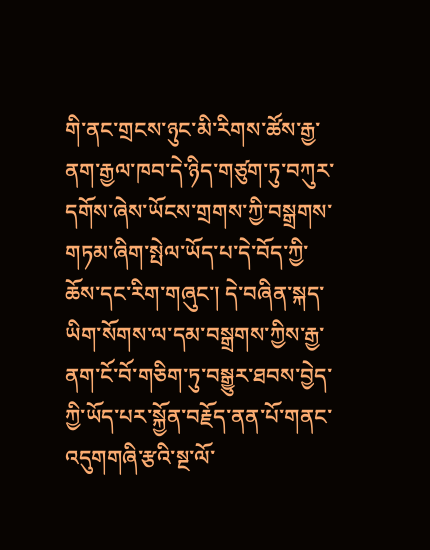གི་ནང་གྲངས་ཉུང་མི་རིགས་ཚོས་རྒྱ་ནག་རྒྱལ་ཁབ་དེ་ཉིད་གཙུག་ཏུ་བཀུར་དགོས་ཞེས་ཡོངས་གྲགས་ཀྱི་བསྒྲགས་གཏམ་ཞིག་སྤེལ་ཡོད་པ་དེ་བོད་ཀྱི་ཆོས་དང་རིག་གཞུང་། དེ་བཞིན་སྐད་ཡིག་སོགས་ལ་དམ་བསྒྲགས་ཀྱིས་རྒྱ་ནག་ངོ་བོ་གཅིག་ཏུ་བསྒྱུར་ཐབས་བྱེད་ཀྱི་ཡོད་པར་སྐྱོན་བརྗོད་ནན་པོ་གནང་འདུགགཞི་རྩའི་སྔ་ལོ་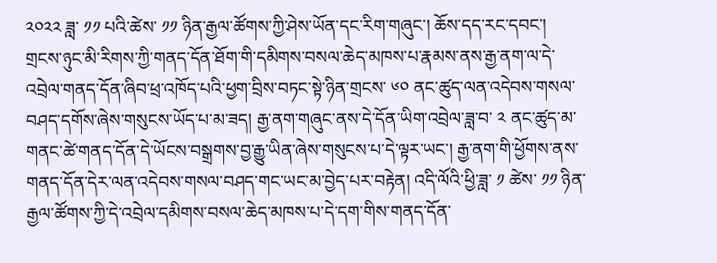༢༠༢༢ ཟླ་ ༡༡ པའི་ཚེས་ ༡༡ ཉིན་རྒྱལ་ཚོགས་ཀྱི་ཤེས་ཡོན་དང་རིག་གཞུང་། ཆོས་དད་རང་དབང་། གྲངས་ཉུང་མི་རིགས་ཀྱི་གནད་དོན་ཐོག་གི་དམིགས་བསལ་ཆེད་མཁས་པ་རྣམས་ནས་རྒྱ་ནག་ལ་དེ་འབྲེལ་གནད་དོན་ཞིབ་ཕྲ་འཁོད་པའི་ཕྱག་བྲིས་བཏང་སྟེ་ཉིན་གྲངས་ ༦༠ ནང་ཚུད་ལན་འདེབས་གསལ་བཤད་དགོས་ཞེས་གསུངས་ཡོད་པ་མ་ཟད། རྒྱ་ནག་གཞུང་ནས་དེ་དོན་ཡིག་འབྲེལ་ཟླ་བ་ ༢ ནང་ཚུད་མ་གནང་ཚེ་གནད་དོན་དེ་ཡོངས་བསྒྲགས་བྱ་རྒྱུ་ཡིན་ཞེས་གསུངས་པ་དེ་ལྟར་ཡང་། རྒྱ་ནག་གི་ཕྱོགས་ནས་གནད་དོན་དེར་ལན་འདེབས་གསལ་བཤད་གང་ཡང་མ་བྱེད་པར་བརྟེན། འདི་ལོའི་ཕྱི་ཟླ་ ༡ ཚེས་ ༡༡ ཉིན་རྒྱལ་ཚོགས་ཀྱི་དེ་འབྲེལ་དམིགས་བསལ་ཆེད་མཁས་པ་དེ་དག་གིས་གནད་དོན་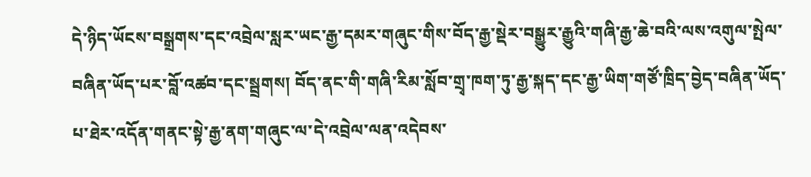དེ་ཉིད་ཡོངས་བསྒྲགས་དང་འབྲེལ་སླར་ཡང་རྒྱ་དམར་གཞུང་གིས་བོད་རྒྱ་སྡེར་བསྒྱུར་རྒྱུའི་གཞི་རྒྱ་ཆེ་བའི་ལས་འགུལ་སྤེལ་བཞིན་ཡོད་པར་བློ་འཚབ་དང་སྦྲགས། བོད་ནང་གི་གཞི་རིམ་སློབ་གྲྭ་ཁག་ཏུ་རྒྱ་སྐད་དང་རྒྱ་ཡིག་གཙོ་ཁྲིད་བྱེད་བཞིན་ཡོད་པ་ཐེར་འདོན་གནང་སྟེ་རྒྱ་ནག་གཞུང་ལ་དེ་འབྲེལ་ལན་འདེབས་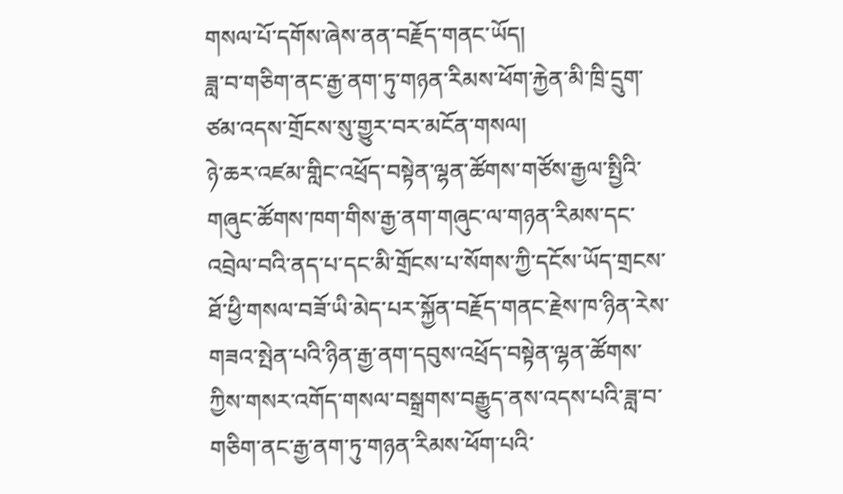གསལ་པོ་དགོས་ཞེས་ནན་བརྗོད་གནང་ཡོད།
ཟླ་བ་གཅིག་ནང་རྒྱ་ནག་ཏུ་གཉན་རིམས་ཕོག་རྐྱེན་མི་ཁྲི་དྲུག་ཙམ་འདས་གྲོངས་སུ་གྱུར་བར་མངོན་གསལ།
ཉེ་ཆར་འཛམ་གླིང་འཕྲོད་བསྟེན་ལྷན་ཚོགས་གཙོས་རྒྱལ་སྤྱིའི་གཞུང་ཚོགས་ཁག་གིས་རྒྱ་ནག་གཞུང་ལ་གཉན་རིམས་དང་འབྲེལ་བའི་ནད་པ་དང་མི་གྲོངས་པ་སོགས་ཀྱི་དངོས་ཡོད་གྲངས་ཐོ་ཕྱི་གསལ་བཟོ་ཡི་མེད་པར་སྐྱོན་བརྗོད་གནང་རྗེས་ཁ་ཉིན་རེས་གཟའ་སྤེན་པའི་ཉིན་རྒྱ་ནག་དབུས་འཕྲོད་བསྟེན་ལྷན་ཚོགས་ཀྱིས་གསར་འགོད་གསལ་བསྒྲགས་བརྒྱུད་ནས་འདས་པའི་ཟླ་བ་གཅིག་ནང་རྒྱ་ནག་ཏུ་གཉན་རིམས་ཕོག་པའི་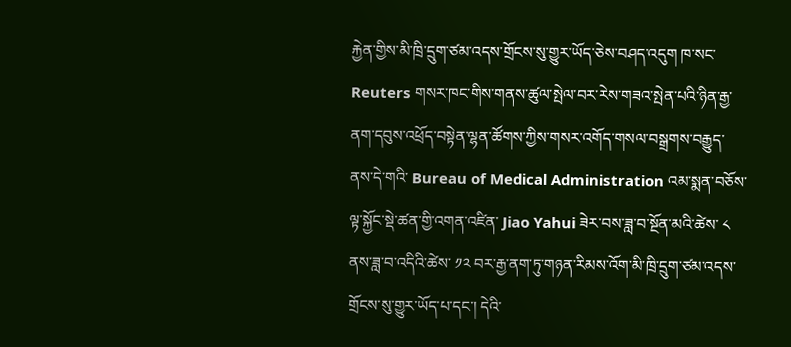རྐྱེན་གྱིས་མི་ཁྲི་དྲུག་ཙམ་འདས་གྲོངས་སུ་གྱུར་ཡོད་ཅེས་བཤད་འདུག ཁ་སང་ Reuters གསར་ཁང་གིས་གནས་ཚུལ་སྤེལ་བར་རེས་གཟའ་སྤེན་པའི་ཉིན་རྒྱ་ནག་དབུས་འཕྲོད་བསྟེན་ལྷན་ཚོགས་ཀྱིས་གསར་འགོད་གསལ་བསྒྲགས་བརྒྱུད་ནས་དེ་གའི་ Bureau of Medical Administration འམ་སྨན་བཅོས་ལྟ་སྐྱོང་སྡེ་ཚན་གྱི་འགན་འཛིན་ Jiao Yahui ཟེར་བས་ཟླ་བ་སྔོན་མའི་ཚེས་ ༨ ནས་ཟླ་བ་འདིའི་ཚེས་ ༡༢ བར་རྒྱ་ནག་ཏུ་གཉན་རིམས་འོག་མི་ཁྲི་དྲུག་ཙམ་འདས་གྲོངས་སུ་གྱུར་ཡོད་པ་དང་། དེའི་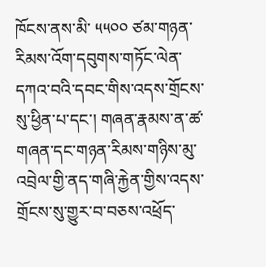ཁོངས་ནས་མི་ ༥༥༠༠ ཙམ་གཉན་རིམས་འོག་དབུགས་གཏོང་ལེན་དཀའ་བའི་དབང་གིས་འདས་གྲོངས་སུ་ཕྱིན་པ་དང་། གཞན་རྣམས་ན་ཚ་གཞན་དང་གཉན་རིམས་གཉིས་མུ་འབྲེལ་གྱི་ནད་གཞི་རྐྱེན་གྱིས་འདས་གྲོངས་སུ་གྱུར་བ་བཅས་འཕྲོད་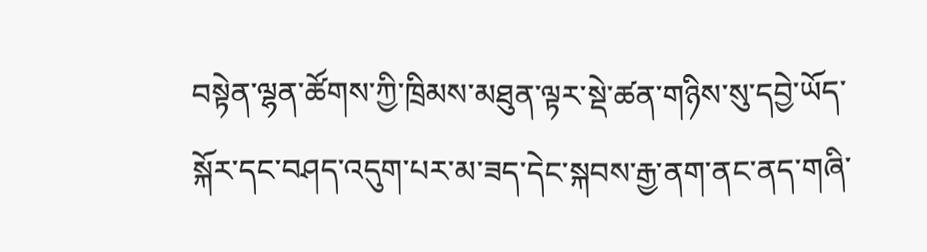བསྟེན་ལྷན་ཚོགས་ཀྱི་ཁྲིམས་མཐུན་ལྟར་སྡེ་ཚན་གཉིས་སུ་དབྱེ་ཡོད་སྐོར་དང་བཤད་འདུག་པར་མ་ཟད་དེང་སྐབས་རྒྱ་ནག་ནང་ནད་གཞི་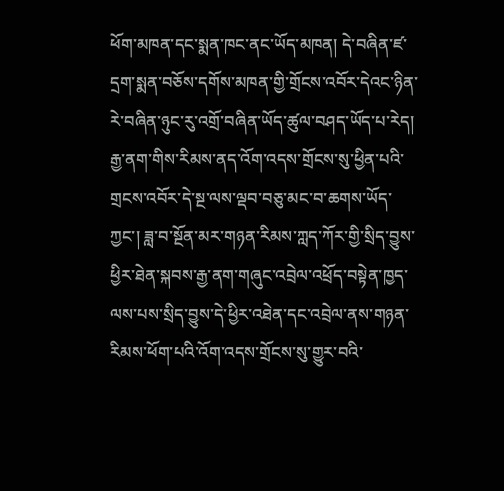ཕོག་མཁན་དང་སྨན་ཁང་ནང་ཡོད་མཁན། དེ་བཞིན་ཛ་དྲག་སྨན་བཅོས་དགོས་མཁན་གྱི་གྲོངས་འབོར་དེའང་ཉིན་རེ་བཞིན་ཉུང་རུ་འགྲོ་བཞིན་ཡོད་ཚུལ་བཤད་ཡོད་པ་རེད། རྒྱ་ནག་གིས་རིམས་ནད་འོག་འདས་གྲོངས་སུ་ཕྱིན་པའི་གྲངས་འབོར་དེ་སྔ་ལས་ལྡབ་བཅུ་མང་བ་ཆགས་ཡོད་ཀྱང་། ཟླ་བ་སྔོན་མར་གཉན་རིམས་ཀླད་ཀོར་གྱི་སྲིད་བྱུས་ཕྱིར་ཐེན་སྐབས་རྒྱ་ནག་གཞུང་འབྲེལ་འཕྲོད་བསྟེན་ཁྱད་ལས་པས་སྲིད་བྱུས་དེ་ཕྱིར་འཐེན་དང་འབྲེལ་ནས་གཉན་རིམས་ཕོག་པའི་འོག་འདས་གྲོངས་སུ་གྱུར་བའི་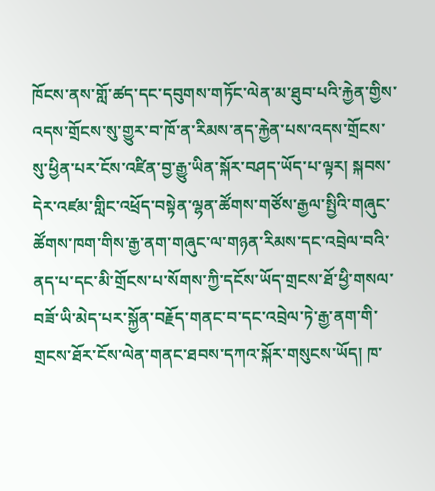ཁོངས་ནས་གློ་ཚད་དང་དབུགས་གཏོང་ལེན་མ་ཐུབ་པའི་རྐྱེན་གྱིས་འདས་གྲོངས་སུ་གྱུར་བ་ཁོ་ན་རིམས་ནད་རྐྱེན་པས་འདས་གྲོངས་སུ་ཕྱིན་པར་ངོས་འཛིན་བྱ་རྒྱུ་ཡིན་སྐོར་བཤད་ཡོད་པ་ལྟར། སྐབས་དེར་འཛམ་གླིང་འཕྲོད་བསྟེན་ལྷན་ཚོགས་གཙོས་རྒྱལ་སྤྱིའི་གཞུང་ཚོགས་ཁག་གིས་རྒྱ་ནག་གཞུང་ལ་གཉན་རིམས་དང་འབྲེལ་བའི་ནད་པ་དང་མི་གྲོངས་པ་སོགས་ཀྱི་དངོས་ཡོད་གྲངས་ཐོ་ཕྱི་གསལ་བཟོ་ཡི་མེད་པར་སྐྱོན་བརྗོད་གནང་བ་དང་འབྲེལ་ཏེ་རྒྱ་ནག་གི་གྲངས་ཐོར་ངོས་ལེན་གནང་ཐབས་དཀའ་སྐོར་གསུངས་ཡོད། ཁ་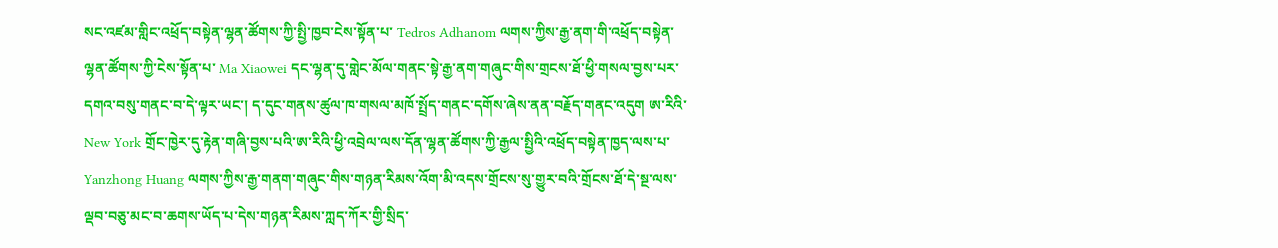སང་འཛམ་གླིང་འཕྲོད་བསྟེན་ལྷན་ཚོགས་ཀྱི་སྤྱི་ཁྱབ་ངེས་སྟོན་པ་ Tedros Adhanom ལགས་ཀྱིས་རྒྱ་ནག་གི་འཕྲོད་བསྟེན་ལྷན་ཚོགས་ཀྱི་ངེས་སྟོན་པ་ Ma Xiaowei དང་ལྷན་དུ་གླེང་མོལ་གནང་སྟེ་རྒྱ་ནག་གཞུང་གིས་གྲངས་ཐོ་ཕྱི་གསལ་བྱས་པར་དགའ་བསུ་གནང་བ་དེ་ལྟར་ཡང་། ད་དུང་གནས་ཚུལ་ཁ་གསལ་མཁོ་སྤྲོད་གནང་དགོས་ཞེས་ནན་བརྗོད་གནང་འདུག ཨ་རིའི་ New York གྲོང་ཁྱེར་དུ་རྟེན་གཞི་བྱས་པའི་ཨ་རིའི་ཕྱི་འབྲེལ་ལས་དོན་ལྷན་ཚོགས་ཀྱི་རྒྱལ་སྤྱིའི་འཕྲོད་བསྟེན་ཁྱད་ལས་པ་ Yanzhong Huang ལགས་ཀྱིས་རྒྱ་གནག་གཞུང་གིས་གཉན་རིམས་འོག་མི་འདས་གྲོངས་སུ་གྱུར་བའི་གྲོངས་ཐོ་དེ་སྔ་ལས་ལྡབ་བཅུ་མང་བ་ཆགས་ཡོད་པ་དེས་གཉན་རིམས་ཀླད་ཀོར་གྱི་སྲིད་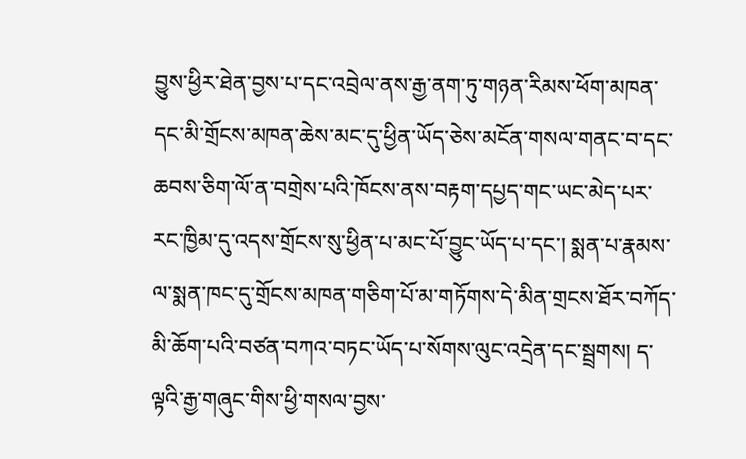བྱུས་ཕྱིར་ཐེན་བྱས་པ་དང་འབྲེལ་ནས་རྒྱ་ནག་ཏུ་གཉན་རིམས་ཕོག་མཁན་དང་མི་གྲོངས་མཁན་ཆེས་མང་དུ་ཕྱིན་ཡོད་ཅེས་མངོན་གསལ་གནང་བ་དང་ཆབས་ཅིག་ལོ་ན་བགྲེས་པའི་ཁོངས་ནས་བརྟག་དཔྱད་གང་ཡང་མེད་པར་རང་ཁྱིམ་དུ་འདས་གྲོངས་སུ་ཕྱིན་པ་མང་པོ་བྱུང་ཡོད་པ་དང་། སྨན་པ་རྣམས་ལ་སྨན་ཁང་དུ་གྲོངས་མཁན་གཅིག་པོ་མ་གཏོགས་དེ་མིན་གྲངས་ཐོར་བཀོད་མི་ཆོག་པའི་བཙན་བཀའ་བཏང་ཡོད་པ་སོགས་ལུང་འདྲེན་དང་སྦྲགས། ད་ལྟའི་རྒྱ་གཞུང་གིས་ཕྱི་གསལ་བྱས་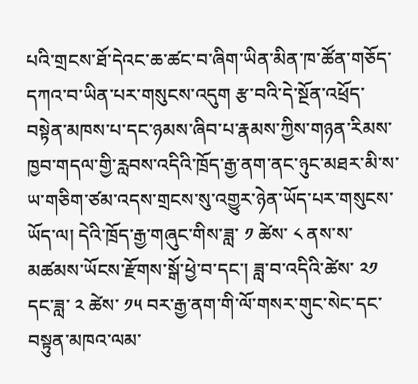པའི་གྲངས་ཐོ་དེའང་ཆ་ཚང་བ་ཞིག་ཡིན་མིན་ཁ་ཚོན་གཅོད་དཀའ་བ་ཡིན་པར་གསུངས་འདུག རྩ་བའི་དེ་སྔོན་འཕྲོད་བསྟེན་མཁས་པ་དང་ཉམས་ཞིབ་པ་རྣམས་ཀྱིས་གཉན་རིམས་ཁྱབ་གདལ་གྱི་རླབས་འདིའི་ཁྲོད་རྒྱ་ནག་ནང་ཉུང་མཐར་མི་ས་ཡ་གཅིག་ཙམ་འདས་གྲངས་སུ་འགྱུར་ཉེན་ཡོད་པར་གསུངས་ཡོད་ལ། དེའི་ཁྲོད་རྒྱ་གཞུང་གིས་ཟླ་ ༡ ཚེས་ ༨ ནས་ས་མཚམས་ཡོངས་རྫོགས་སྒོ་ཕྱེ་བ་དང་། ཟླ་བ་འདིའི་ཚེས་ ༢༡ དང་ཟླ་ ༢ ཚེས་ ༡༥ བར་རྒྱ་ནག་གི་ལོ་གསར་གུང་སེང་དང་བསྟུན་མཁའ་ལམ་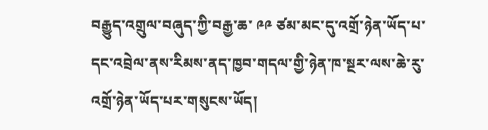བརྒྱུད་འགྲུལ་བཞུད་ཀྱི་བརྒྱ་ཆ་ ༩༩ ཙམ་མང་དུ་འགྲོ་ཉེན་ཡོད་པ་དང་འབྲེལ་ནས་རིམས་ནད་ཁྱབ་གདལ་གྱི་ཉེན་ཁ་སྔར་ལས་ཆེ་རུ་འགྲོ་ཉེན་ཡོད་པར་གསུངས་ཡོད།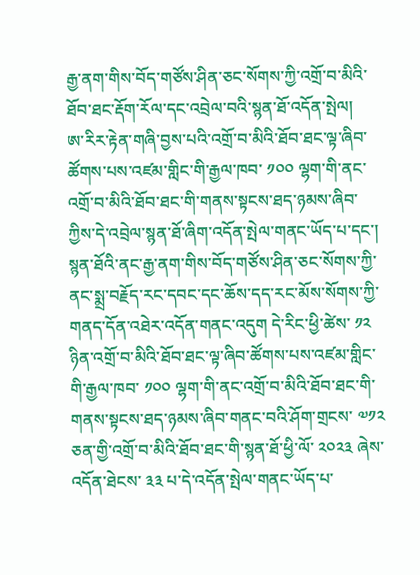རྒྱ་ནག་གིས་བོད་གཙོས་ཤིན་ཅང་སོགས་ཀྱི་འགྲོ་བ་མིའི་ཐོབ་ཐང་རྡོག་རོལ་དང་འབྲེལ་བའི་སྙན་ཐོ་འདོན་སྤེལ།
ཨ་རིར་རྟེན་གཞི་བྱས་པའི་འགྲོ་བ་མིའི་ཐོབ་ཐང་ལྟ་ཞིབ་ཚོགས་པས་འཛམ་གླིང་གི་རྒྱལ་ཁབ་ ༡༠༠ ལྷག་གི་ནང་འགྲོ་བ་མིའི་ཐོབ་ཐང་གི་གནས་སྟངས་ཐད་ཉམས་ཞིབ་ཀྱིས་དེ་འབྲེལ་སྙན་ཐོ་ཞིག་འདོན་སྤེལ་གནང་ཡོད་པ་དང་། སྙན་ཐོའི་ནང་རྒྱ་ནག་གིས་བོད་གཙོས་ཤིན་ཅང་སོགས་ཀྱི་ནང་སྨྲ་བརྗོད་རང་དབང་དང་ཆོས་དད་རང་མོས་སོགས་ཀྱི་གནད་དོན་འཐེར་འདོན་གནང་འདུག དེ་རིང་ཕྱི་ཚེས་ ༡༢ ཉིན་འགྲོ་བ་མིའི་ཐོབ་ཐང་ལྟ་ཞིབ་ཚོགས་པས་འཛམ་གླིང་གི་རྒྱལ་ཁབ་ ༡༠༠ ལྷག་གི་ནང་འགྲོ་བ་མིའི་ཐོབ་ཐང་གི་གནས་སྟངས་ཐད་ཉམས་ཞིབ་གནང་བའི་ཤོག་གྲངས་ ༧༡༢ ཅན་གྱི་འགྲོ་བ་མིའི་ཐོབ་ཐང་གི་སྙན་ཐོ་ཕྱི་ལོ་ ༢༠༢༣ ཞེས་འདོན་ཐེངས་ ༣༣ པ་དེ་འདོན་སྤེལ་གནང་ཡོད་པ་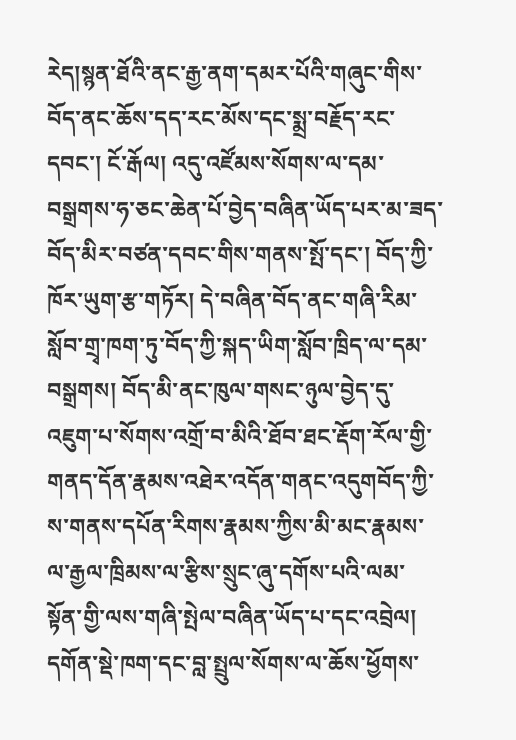རེད།སྙན་ཐོའི་ནང་རྒྱ་ནག་དམར་པོའི་གཞུང་གིས་བོད་ནང་ཆོས་དད་རང་མོས་དང་སྨྲ་བརྗོད་རང་དབང་། ངོ་རྒོལ། འདུ་འཛོམས་སོགས་ལ་དམ་བསྒྲགས་ཧ་ཅང་ཆེན་པོ་བྱེད་བཞིན་ཡོད་པར་མ་ཟད་བོད་མིར་བཙན་དབང་གིས་གནས་སྤོ་དང་། བོད་ཀྱི་ཁོར་ཡུག་རྩ་གཏོར། དེ་བཞིན་བོད་ནང་གཞི་རིམ་སློབ་གྲྭ་ཁག་ཏུ་བོད་ཀྱི་སྐད་ཡིག་སློབ་ཁྲིད་ལ་དམ་བསྒྲགས། བོད་མི་ནང་ཁུལ་གསང་ཉུལ་བྱེད་དུ་འཇུག་པ་སོགས་འགྲོ་བ་མིའི་ཐོབ་ཐང་རྡོག་རོལ་གྱི་གནད་དོན་རྣམས་འཐེར་འདོན་གནང་འདུགབོད་ཀྱི་ས་གནས་དཔོན་རིགས་རྣམས་ཀྱིས་མི་མང་རྣམས་ལ་རྒྱལ་ཁྲིམས་ལ་རྩིས་སྲུང་ཞུ་དགོས་པའི་ལམ་སྟོན་གྱི་ལས་གཞི་སྤེལ་བཞིན་ཡོད་པ་དང་འབྲེལ། དགོན་སྡེ་ཁག་དང་བླ་སྤྲུལ་སོགས་ལ་ཆོས་ཕྱོགས་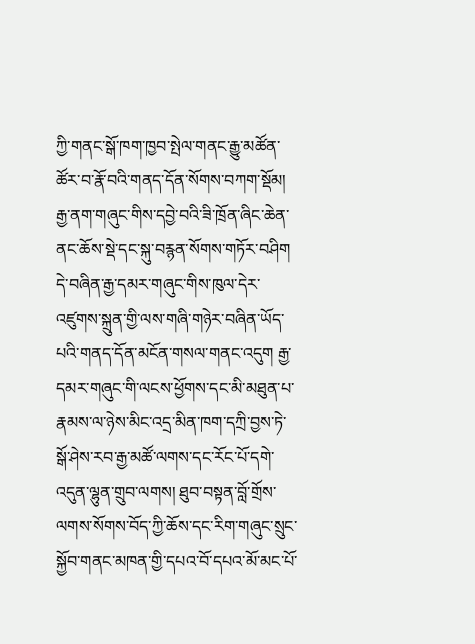ཀྱི་གནང་སྒོ་ཁག་ཁྱབ་སྤེལ་གནང་རྒྱུ་མཚོན་ཚོར་བ་རྣོ་བའི་གནད་དོན་སོགས་བཀག་སྡོམ། རྒྱ་ནག་གཞུང་གིས་དབྱེ་བའི་ཟི་ཁྲོན་ཞིང་ཆེན་ནང་ཆོས་སྡེ་དང་སྐུ་བརྙན་སོགས་གཏོར་བཤིག དེ་བཞིན་རྒྱ་དམར་གཞུང་གིས་ཁུལ་དེར་འཛུགས་སྐྲུན་གྱི་ལས་གཞི་གཉེར་བཞིན་ཡོད་པའི་གནད་དོན་མངོན་གསལ་གནང་འདུག རྒྱ་དམར་གཞུང་གི་ལངས་ཕྱོགས་དང་མི་མཐུན་པ་རྣམས་ལ་ཉེས་མིང་འདྲ་མིན་ཁག་དཀྲི་བྱས་ཏེ་སྒོ་ཤེས་རབ་རྒྱ་མཚོ་ལགས་དང་རོང་པོ་དགེ་འདུན་ལྷུན་གྲུབ་ལགས། ཐུབ་བསྟན་བློ་གྲོས་ལགས་སོགས་བོད་ཀྱི་ཆོས་དང་རིག་གཞུང་སྲུང་སྐྱོབ་གནང་མཁན་གྱི་དཔའ་བོ་དཔའ་མོ་མང་པོ་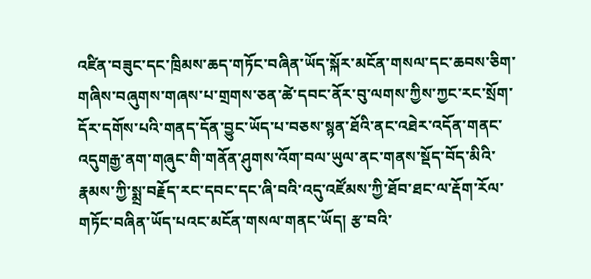འཛིན་བཟུང་དང་ཁྲིམས་ཆད་གཏོང་བཞིན་ཡོད་སྐོར་མངོན་གསལ་དང་ཆབས་ཅིག་གཞིས་བཞུགས་གཞས་པ་གྲགས་ཅན་ཚེ་དབང་ནོར་བུ་ལགས་ཀྱིས་ཀྱང་རང་སྲོག་དོར་དགོས་པའི་གནད་དོན་བྱུང་ཡོད་པ་བཅས་སྙན་ཐོའི་ནང་འཐེར་འདོན་གནང་འདུགརྒྱ་ནག་གཞུང་གི་གནོན་ཤུགས་འོག་བལ་ཡུལ་ནང་གནས་སྡོད་བོད་མིའི་རྣམས་ཀྱི་སྨྲ་བརྗོད་རང་དབང་དང་ཞི་བའི་འདུ་འཛོམས་ཀྱི་ཐོབ་ཐང་ལ་རྡོག་རོལ་གཏོང་བཞིན་ཡོད་པའང་མངོན་གསལ་གནང་ཡོད། རྩ་བའི་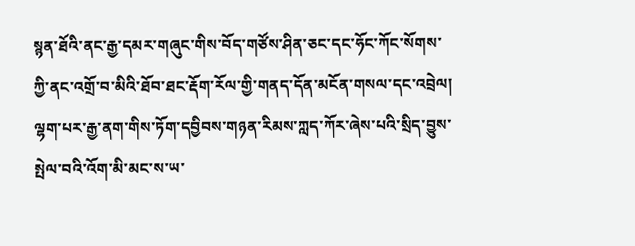སྙན་ཐོའི་ནང་རྒྱ་དམར་གཞུང་གིས་བོད་གཙོས་ཤིན་ཅང་དང་ཧོང་ཀོང་སོགས་ཀྱི་ནང་འགྲོ་བ་མིའི་ཐོབ་ཐང་རྡོག་རོལ་གྱི་གནད་དོན་མངོན་གསལ་དང་འབྲེལ། ལྷག་པར་རྒྱ་ནག་གིས་ཏོག་དབྱིབས་གཉན་རིམས་ཀླད་ཀོར་ཞེས་པའི་སྲིད་བྱུས་སྤེལ་བའི་འོག་མི་མང་ས་ཡ་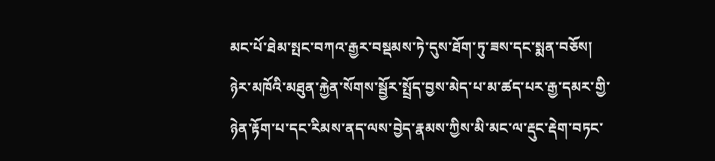མང་པོ་ཐེམ་སྤང་བཀའ་རྒྱར་བསྡམས་ཏེ་དུས་ཐོག་ཏུ་ཟས་དང་སྨན་བཅོས། ཉེར་མཁོའི་མཐུན་རྐྱེན་སོགས་སྦྱོར་སྤྲོད་བྱས་མེད་པ་མ་ཚད་པར་རྒྱ་དམར་གྱི་ཉེན་རྟོག་པ་དང་རིམས་ནད་ལས་བྱེད་རྣམས་ཀྱིས་མི་མང་ལ་རྡུང་རྡེག་བཏང་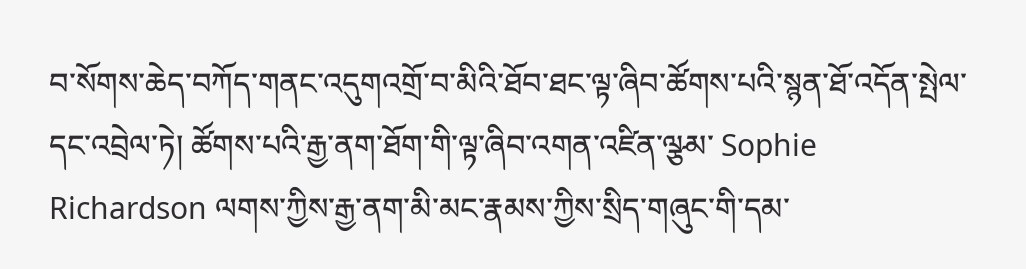བ་སོགས་ཆེད་བཀོད་གནང་འདུགའགྲོ་བ་མིའི་ཐོབ་ཐང་ལྟ་ཞིབ་ཚོགས་པའི་སྙན་ཐོ་འདོན་སྤེལ་དང་འབྲེལ་ཏེ། ཚོགས་པའི་རྒྱ་ནག་ཐོག་གི་ལྟ་ཞིབ་འགན་འཛིན་ལྩམ་ Sophie Richardson ལགས་ཀྱིས་རྒྱ་ནག་མི་མང་རྣམས་ཀྱིས་སྲིད་གཞུང་གི་དམ་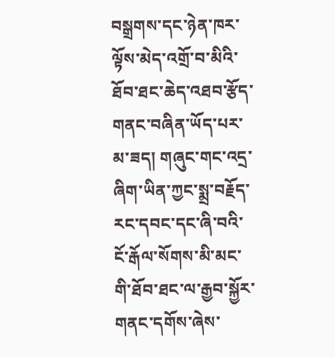བསྒྲགས་དང་ཉེན་ཁར་ལྟོས་མེད་འགྲོ་བ་མིའི་ཐོབ་ཐང་ཆེད་འཐབ་རྩོད་གནང་བཞིན་ཡོད་པར་མ་ཟད། གཞུང་གང་འདྲ་ཞིག་ཡིན་ཀྱང་སྨྲ་བརྗོད་རང་དབང་དང་ཞི་བའི་ངོ་རྒོལ་སོགས་མི་མང་གི་ཐོབ་ཐང་ལ་རྒྱབ་སྐྱོར་གནང་དགོས་ཞེས་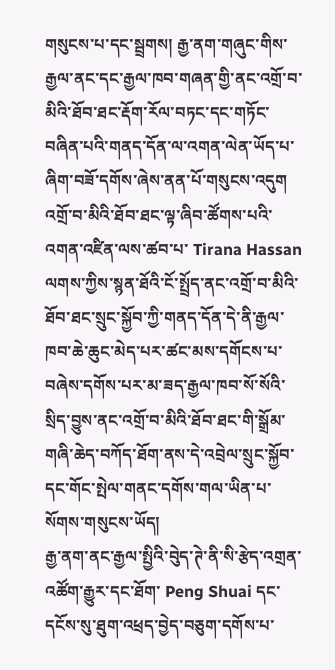གསུངས་པ་དང་སྦྲགས། རྒྱ་ནག་གཞུང་གིས་རྒྱལ་ནང་དང་རྒྱལ་ཁབ་གཞན་གྱི་ནང་འགྲོ་བ་མིའི་ཐོབ་ཐང་རྡོག་རོལ་བཏང་དང་གཏོང་བཞིན་པའི་གནད་དོན་ལ་འགན་ལེན་ཡོད་པ་ཞིག་བཟོ་དགོས་ཞེས་ནན་པོ་གསུངས་འདུག འགྲོ་བ་མིའི་ཐོབ་ཐང་ལྟ་ཞིབ་ཚོགས་པའི་འགན་འཛིན་ལས་ཚབ་པ་ Tirana Hassan ལགས་ཀྱིས་སྙན་ཐོའི་ངོ་སྤྲོད་ནང་འགྲོ་བ་མིའི་ཐོབ་ཐང་སྲུང་སྐྱོབ་ཀྱི་གནད་དོན་དེ་ནི་རྒྱལ་ཁབ་ཆེ་ཆུང་མེད་པར་ཚང་མས་དགོངས་པ་བཞེས་དགོས་པར་མ་ཟད་རྒྱལ་ཁབ་སོ་སོའི་སྲིད་བྱུས་ནང་འགྲོ་བ་མིའི་ཐོབ་ཐང་གི་སྒྲོམ་གཞི་ཆེད་བཀོད་ཐོག་ནས་དེ་འབྲེལ་སྲུང་སྐྱོབ་དང་གོང་སྤེལ་གནང་དགོས་གལ་ཡིན་པ་སོགས་གསུངས་ཡོད།
རྒྱ་ནག་ནང་རྒྱལ་སྤྱིའི་བེུད་ཊེ་ནི་སི་རྩེད་འགྲན་འཚོག་རྒྱུར་དང་ཐོག་ Peng Shuai དང་དངོས་སུ་ཐུག་འཕྲད་བྱེད་བཅུག་དགོས་པ་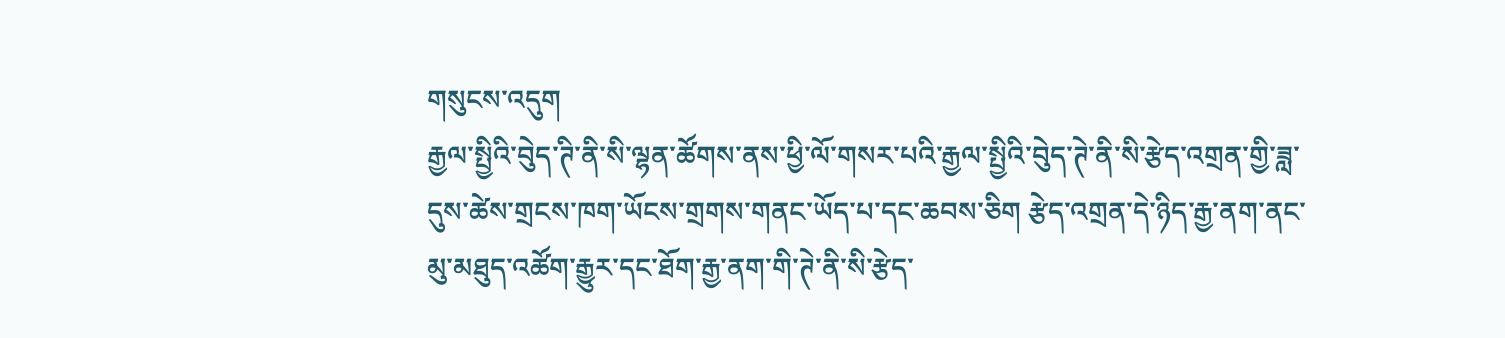གསུངས་འདུག
རྒྱལ་སྤྱིའི་བེུད་ཊི་ནི་སི་ལྷན་ཚོགས་ནས་ཕྱི་ལོ་གསར་པའི་རྒྱལ་སྤྱིའི་བེུད་ཊེ་ནི་སི་རྩེད་འགྲན་གྱི་ཟླ་དུས་ཚེས་གྲངས་ཁག་ཡོངས་གྲགས་གནང་ཡོད་པ་དང་ཆབས་ཅིག རྩེད་འགྲན་དེ་ཉིད་རྒྱ་ནག་ནང་མུ་མཐུད་འཚོག་རྒྱུར་དང་ཐོག་རྒྱ་ནག་གི་ཊེ་ནི་སི་རྩེད་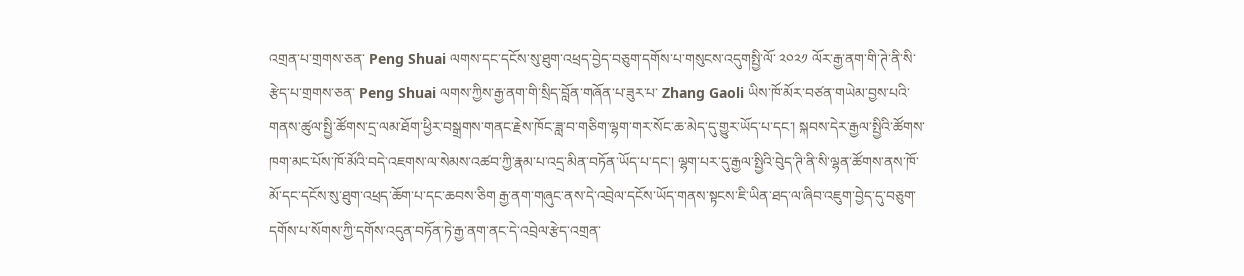འགྲན་པ་གྲགས་ཅན་ Peng Shuai ལགས་དང་དངོས་སུ་ཐུག་འཕྲད་བྱེད་བཅུག་དགོས་པ་གསུངས་འདུགསྤྱི་ལོ་ ༢༠༢༡ ལོར་རྒྱ་ནག་གི་ཊེ་ནི་སི་རྩེད་པ་གྲགས་ཅན་ Peng Shuai ལགས་ཀྱིས་རྒྱ་ནག་གི་སྲིད་བློན་གཞོན་པ་ཟུར་པ་ Zhang Gaoli ཡིས་ཁོ་མོར་བཙན་གཡེམ་བྱས་པའི་གནས་ཚུལ་སྤྱི་ཚོགས་དྲ་ལམ་ཐོག་ཕྱིར་བསྒྲགས་གནང་རྗེས་ཁོང་ཟླ་བ་གཅིག་ལྷག་གར་སོང་ཆ་མེད་དུ་གྱུར་ཡོད་པ་དང་། སྐབས་དེར་རྒྱལ་སྤྱིའི་ཚོགས་ཁག་མང་པོས་ཁོ་མོའི་བདེ་འཇགས་ལ་སེམས་འཚབ་ཀྱི་རྣམ་པ་འདྲ་མིན་བཏོན་ཡོད་པ་དང་། ལྷག་པར་དུ་རྒྱལ་སྤྱིའི་བེུད་ཊི་ནི་སི་ལྷན་ཚོགས་ནས་ཁོ་མོ་དང་དངོས་སུ་ཐུག་འཕྲད་ཆོག་པ་དང་ཆབས་ཅིག རྒྱ་ནག་གཞུང་ནས་དེ་འབྲེལ་དངོས་ཡོད་གནས་སྟངས་ཇི་ཡིན་ཐད་ལ་ཞིབ་འཇུག་བྱེད་དུ་བཅུག་དགོས་པ་སོགས་ཀྱི་དགོས་འདུན་བཏོན་ཏེ་རྒྱ་ནག་ནང་དེ་འབྲེལ་རྩེད་འགྲན་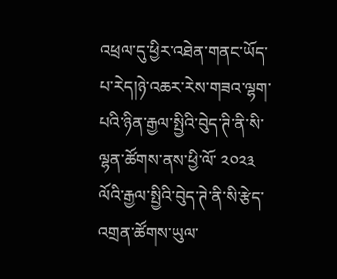འཕྲལ་དུ་ཕྱིར་འཐེན་གནང་ཡོད་པ་རེད།ཉེ་འཆར་རེས་གཟའ་ལྷག་པའི་ཉིན་རྒྱལ་སྤྱིའི་བེུད་ཊི་ནི་སི་ལྷན་ཚོགས་ནས་ཕྱི་ལོ་ ༢༠༢༣ ལོའི་རྒྱལ་སྤྱིའི་བེུད་ཊེ་ནི་སི་རྩེད་འགྲན་ཚོགས་ཡུལ་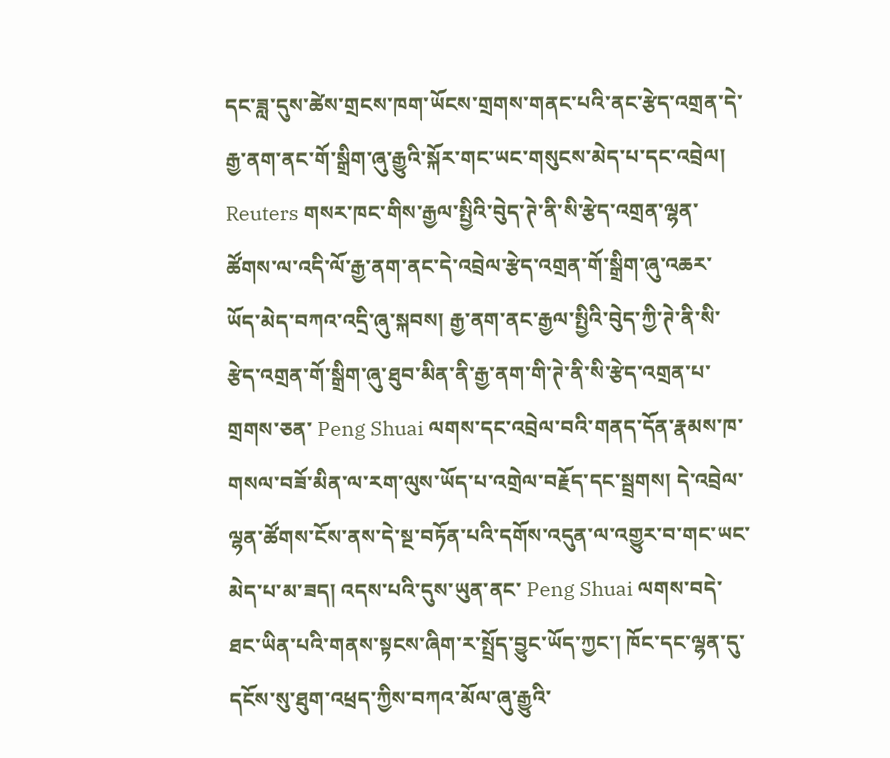དང་ཟླ་དུས་ཚེས་གྲངས་ཁག་ཡོངས་གྲགས་གནང་པའི་ནང་རྩེད་འགྲན་དེ་རྒྱ་ནག་ནང་གོ་སྒྲིག་ཞུ་རྒྱུའི་སྐོར་གང་ཡང་གསུངས་མེད་པ་དང་འབྲེལ། Reuters གསར་ཁང་གིས་རྒྱལ་སྤྱིའི་བེུད་ཊེ་ནི་སི་རྩེད་འགྲན་ལྷན་ཚོགས་ལ་འདི་ལོ་རྒྱ་ནག་ནང་དེ་འབྲེལ་རྩེད་འགྲན་གོ་སྒྲིག་ཞུ་འཆར་ཡོད་མེད་བཀའ་འདྲི་ཞུ་སྐབས། རྒྱ་ནག་ནང་རྒྱལ་སྤྱིའི་བེུད་ཀྱི་ཊེ་ནི་སི་རྩེད་འགྲན་གོ་སྒྲིག་ཞུ་ཐུབ་མིན་ནི་རྒྱ་ནག་གི་ཊེ་ནི་སི་རྩེད་འགྲན་པ་གྲགས་ཅན་ Peng Shuai ལགས་དང་འབྲེལ་བའི་གནད་དོན་རྣམས་ཁ་གསལ་བཟོ་མིན་ལ་རག་ལུས་ཡོད་པ་འགྲེལ་བརྗོད་དང་སྦྲགས། དེ་འབྲེལ་ལྷན་ཚོགས་ངོས་ནས་དེ་སྔ་བཏོན་པའི་དགོས་འདུན་ལ་འགྱུར་བ་གང་ཡང་མེད་པ་མ་ཟད། འདས་པའི་དུས་ཡུན་ནང་ Peng Shuai ལགས་བདེ་ཐང་ཡིན་པའི་གནས་སྟངས་ཞིག་ར་སྤྲོད་བྱུང་ཡོད་ཀྱང་། ཁོང་དང་ལྷན་དུ་དངོས་སུ་ཐུག་འཕྲད་ཀྱིས་བཀའ་མོལ་ཞུ་རྒྱུའི་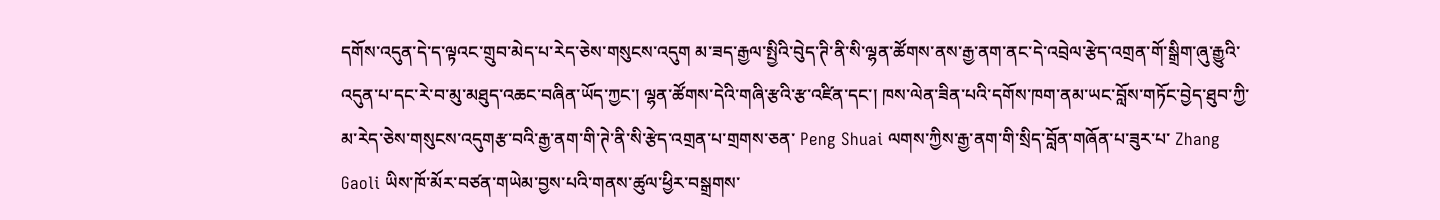དགོས་འདུན་དེ་ད་ལྟའང་གྲུབ་མེད་པ་རེད་ཅེས་གསུངས་འདུག མ་ཟད་རྒྱལ་སྤྱིའི་བེུད་ཊི་ནི་སི་ལྷན་ཚོགས་ནས་རྒྱ་ནག་ནང་དེ་འབྲེལ་རྩེད་འགྲན་གོ་སྒྲིག་ཞུ་རྒྱུའི་འདུན་པ་དང་རེ་བ་མུ་མཐུད་འཆང་བཞིན་ཡོད་ཀྱང་། ལྷན་ཚོགས་དེའི་གཞི་རྩའི་རྩ་འཛིན་དང་། ཁས་ལེན་ཟིན་པའི་དགོས་ཁག་ནམ་ཡང་བློས་གཏོང་བྱེད་ཐུབ་ཀྱི་མ་རེད་ཅེས་གསུངས་འདུགརྩ་བའི་རྒྱ་ནག་གི་ཊེ་ནི་སི་རྩེད་འགྲན་པ་གྲགས་ཅན་ Peng Shuai ལགས་ཀྱིས་རྒྱ་ནག་གི་སྲིད་བློན་གཞོན་པ་ཟུར་པ་ Zhang Gaoli ཡིས་ཁོ་མོར་བཙན་གཡེམ་བྱས་པའི་གནས་ཚུལ་ཕྱིར་བསྒྲགས་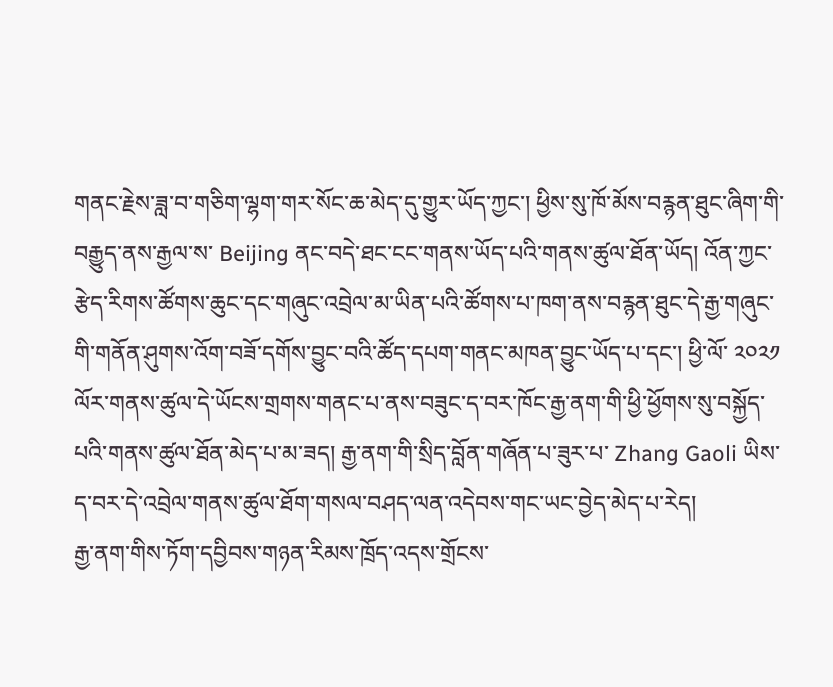གནང་རྗེས་ཟླ་བ་གཅིག་ལྷག་གར་སོང་ཆ་མེད་དུ་གྱུར་ཡོད་ཀྱང་། ཕྱིས་སུ་ཁོ་མོས་བརྙན་ཐུང་ཞིག་གི་བརྒྱུད་ནས་རྒྱལ་ས་ Beijing ནང་བདེ་ཐང་ངང་གནས་ཡོད་པའི་གནས་ཚུལ་ཐོན་ཡོད། འོན་ཀྱང་རྩེད་རིགས་ཚོགས་ཆུང་དང་གཞུང་འབྲེལ་མ་ཡིན་པའི་ཚོགས་པ་ཁག་ནས་བརྙན་ཐུང་དེ་རྒྱ་གཞུང་གི་གནོན་ཤུགས་འོག་བཟོ་དགོས་བྱུང་བའི་ཚོད་དཔག་གནང་མཁན་བྱུང་ཡོད་པ་དང་། ཕྱི་ལོ་ ༢༠༢༡ ལོར་གནས་ཚུལ་དེ་ཡོངས་གྲགས་གནང་པ་ནས་བཟུང་ད་བར་ཁོང་རྒྱ་ནག་གི་ཕྱི་ཕྱོགས་སུ་བསྐྱོད་པའི་གནས་ཚུལ་ཐོན་མེད་པ་མ་ཟད། རྒྱ་ནག་གི་སྲིད་བློན་གཞོན་པ་ཟུར་པ་ Zhang Gaoli ཡིས་ད་བར་དེ་འབྲེལ་གནས་ཚུལ་ཐོག་གསལ་བཤད་ལན་འདེབས་གང་ཡང་བྱེད་མེད་པ་རེད།
རྒྱ་ནག་གིས་ཏོག་དབྱིབས་གཉན་རིམས་ཁྲོད་འདས་གྲོངས་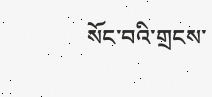སོང་བའི་གྲངས་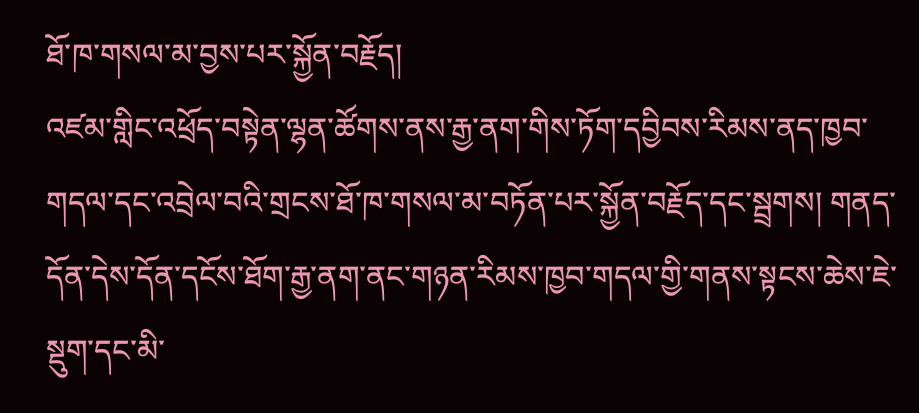ཐོ་ཁ་གསལ་མ་བྱས་པར་སྐྱོན་བརྗོད།
འཛམ་གླིང་འཕྲོད་བསྟེན་ལྷན་ཚོགས་ནས་རྒྱ་ནག་གིས་ཏོག་དབྱིབས་རིམས་ནད་ཁྱབ་གདལ་དང་འབྲེལ་བའི་གྲངས་ཐོ་ཁ་གསལ་མ་བཏོན་པར་སྐྱོན་བརྗོད་དང་སྦྲགས། གནད་དོན་དེས་དོན་དངོས་ཐོག་རྒྱ་ནག་ནང་གཉན་རིམས་ཁྱབ་གདལ་གྱི་གནས་སྟངས་ཆེས་ཇེ་སྡུག་དང་མི་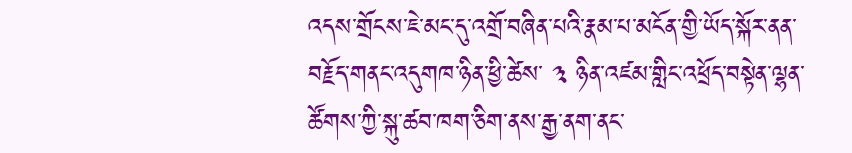འདས་གྲོངས་ཇེ་མང་དུ་འགྲོ་བཞིན་པའི་རྣམ་པ་མངོན་གྱི་ཡོད་སྐོར་ནན་བརྗོད་གནང་འདུགཁ་ཉིན་ཕྱི་ཚེས་ ༣ ཉིན་འཛམ་གླིང་འཕྲོད་བསྟེན་ལྷན་ཚོགས་ཀྱི་སྐུ་ཚབ་ཁག་ཅིག་ནས་རྒྱ་ནག་ནང་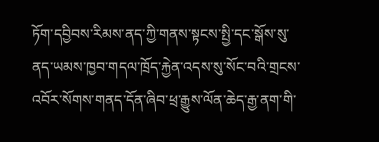ཏོག་དབྱིབས་རིམས་ནད་ཀྱི་གནས་སྟངས་སྤྱི་དང་སྒོས་སུ་ནད་ཡམས་ཁྱབ་གདལ་ཁྲོད་རྐྱེན་འདས་སུ་སོང་བའི་གྲངས་འབོར་སོགས་གནད་དོན་ཞིབ་ཕྲ་རྒྱུས་ལོན་ཆེད་རྒྱ་ནག་གི་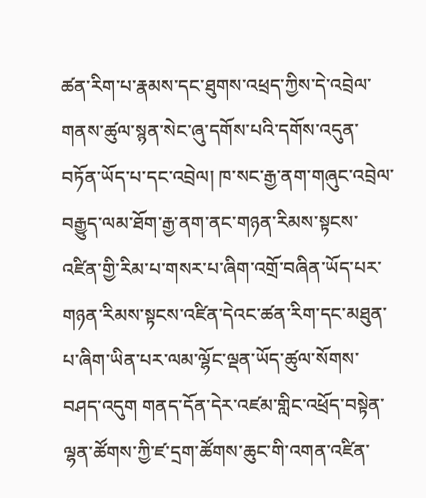ཚན་རིག་པ་རྣམས་དང་ཐུགས་འཕྲད་ཀྱིས་དེ་འབྲེལ་གནས་ཚུལ་སྙན་སེང་ཞུ་དགོས་པའི་དགོས་འདུན་བཏོན་ཡོད་པ་དང་འབྲེལ། ཁ་སང་རྒྱ་ནག་གཞུང་འབྲེལ་བརྒྱུད་ལམ་ཐོག་རྒྱ་ནག་ནང་གཉན་རིམས་སྟངས་འཛིན་གྱི་རིམ་པ་གསར་པ་ཞིག་འགྲོ་བཞིན་ཡོད་པར་གཉན་རིམས་སྟངས་འཛིན་དེའང་ཚན་རིག་དང་མཐུན་པ་ཞིག་ཡིན་པར་ལམ་ལྷོང་ལྡན་ཡོད་ཚུལ་སོགས་བཤད་འདུག གནད་དོན་དེར་འཛམ་གླིང་འཕྲོད་བསྟེན་ལྷན་ཚོགས་ཀྱི་ཛ་དྲག་ཚོགས་ཆུང་གི་འགན་འཛིན་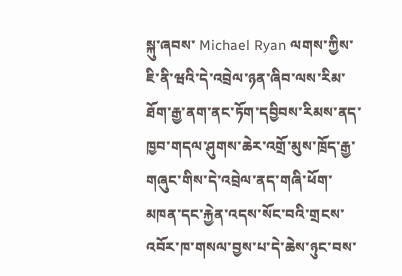སྐུ་ཞབས་ Michael Ryan ལགས་ཀྱིས་ཇི་ནི་ཝའི་དེ་འབྲེལ་ཉན་ཞིབ་ལས་རིམ་ཐོག་རྒྱ་ནག་ནང་ཏོག་དབྱིབས་རིམས་ནད་ཁྱབ་གདལ་ཤུགས་ཆེར་འགྲོ་མུས་ཁྲོད་རྒྱ་གཞུང་གིས་དེ་འབྲེལ་ནད་གཞི་ཕོག་མཁན་དང་རྐྱེན་འདས་སོང་བའི་གྲངས་འབོར་ཁ་གསལ་བྱས་པ་དེ་ཆེས་ཉུང་བས་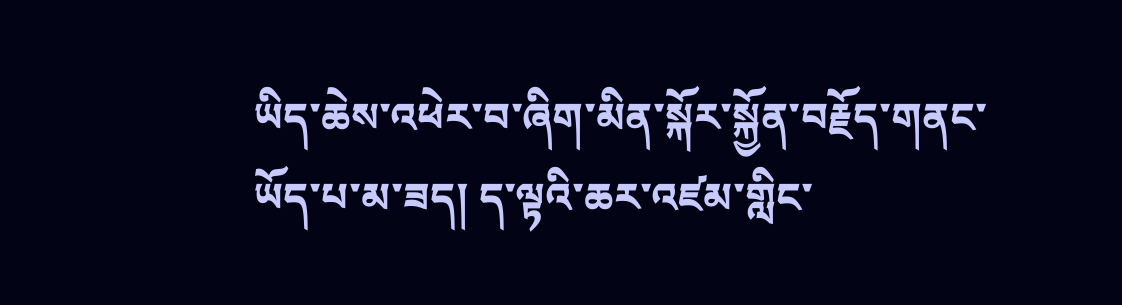ཡིད་ཆེས་འཕེར་བ་ཞིག་མིན་སྐོར་སྐྱོན་བརྗོད་གནང་ཡོད་པ་མ་ཟད། ད་ལྟའི་ཆར་འཛམ་གླིང་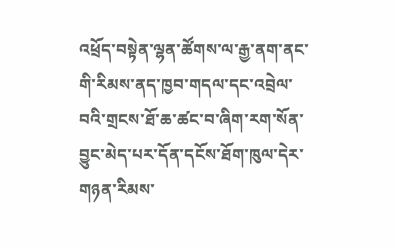འཕྲོད་བསྟེན་ལྷན་ཚོགས་ལ་རྒྱ་ནག་ནང་གི་རིམས་ནད་ཁྱབ་གདལ་དང་འབྲེལ་བའི་གྲངས་ཐོ་ཆ་ཚང་བ་ཞིག་རག་སོན་བྱུང་མེད་པར་དོན་དངོས་ཐོག་ཁུལ་དེར་གཉན་རིམས་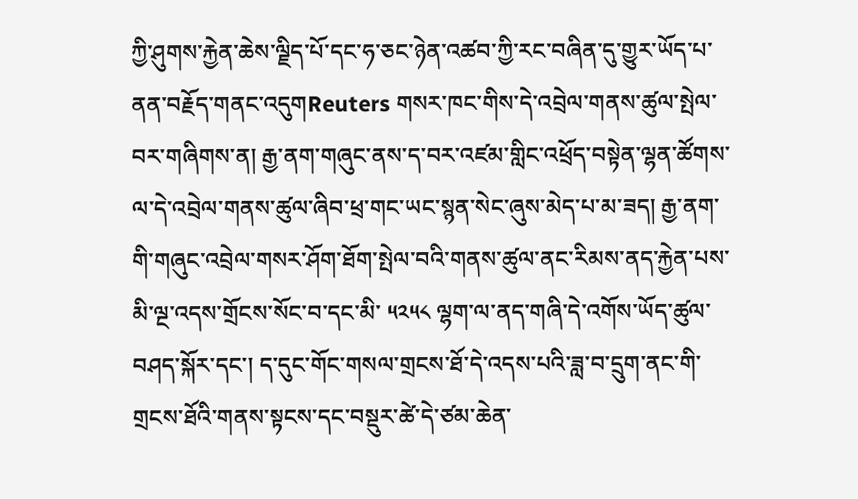ཀྱི་ཤུགས་རྐྱེན་ཆེས་ལྗིད་པོ་དང་ཧ་ཅང་ཉེན་འཚབ་ཀྱི་རང་བཞིན་དུ་གྱུར་ཡོད་པ་ནན་བརྗོད་གནང་འདུགReuters གསར་ཁང་གིས་དེ་འབྲེལ་གནས་ཚུལ་སྤེལ་བར་གཞིགས་ན། རྒྱ་ནག་གཞུང་ནས་ད་བར་འཛམ་གླིང་འཕྲོད་བསྟེན་ལྷན་ཚོགས་ལ་དེ་འབྲེལ་གནས་ཚུལ་ཞིབ་ཕྲ་གང་ཡང་སྙན་སེང་ཞུས་མེད་པ་མ་ཟད། རྒྱ་ནག་གི་གཞུང་འབྲེལ་གསར་ཤོག་ཐོག་སྤེལ་བའི་གནས་ཚུལ་ནང་རིམས་ནད་རྐྱེན་པས་མི་ལྔ་འདས་གྲོངས་སོང་བ་དང་མི་ ༥༢༥༨ ལྷག་ལ་ནད་གཞི་དེ་འགོས་ཡོད་ཚུལ་བཤད་སྐོར་དང་། ད་དུང་གོང་གསལ་གྲངས་ཐོ་དེ་འདས་པའི་ཟླ་བ་དྲུག་ནང་གི་གྲངས་ཐོའི་གནས་སྟངས་དང་བསྡུར་ཚེ་དེ་ཙམ་ཆེན་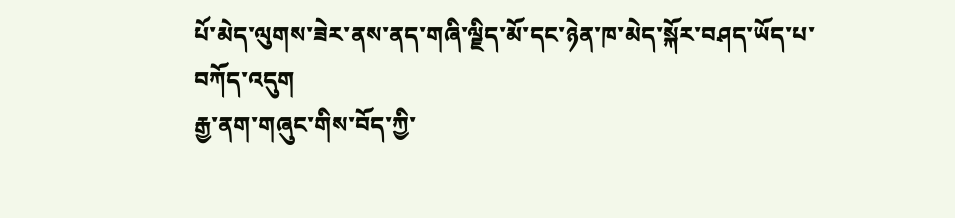པོ་མེད་ལུགས་ཟེར་ནས་ནད་གཞི་ལྗིད་མོ་དང་ཉེན་ཁ་མེད་སྐོར་བཤད་ཡོད་པ་བཀོད་འདུག
རྒྱ་ནག་གཞུང་གིས་བོད་ཀྱི་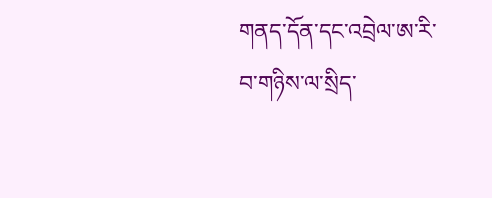གནད་དོན་དང་འབྲེལ་ཨ་རི་བ་གཉིས་ལ་སྲིད་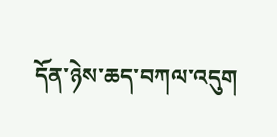དོན་ཉེས་ཆད་བཀལ་འདུག